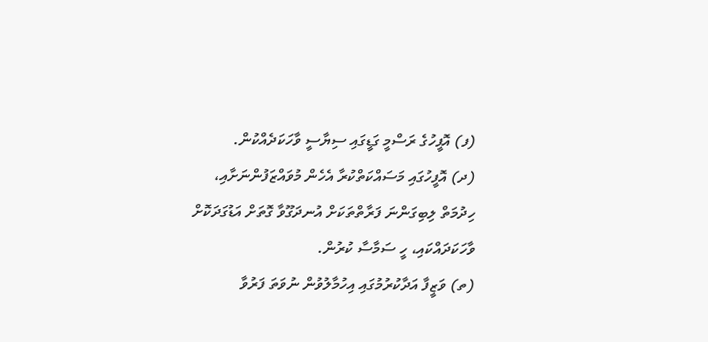(ފ) އޮފީހުގެ ރަސްމީ ގަޑީގައި ސިޔާސީ ވާހަކަދެއްކުން.
(ދ) އޮފީހުގައި މަސައްކަތްކުރާ އެހެން މުވައްޒަފުންނަށާއި، ހިދުމަތް ލިބިގަންނަ ފަރާތްތަކަށް އުނދަގޫވާ ގޮތަށް އަޑުގަދަކޮށް ވާހަކަދައްކައި، ހީ ސަމާސާ ކުރުން.
(ތ) ވަޒީފާ އަދާކުރުމުގައި އިހުމާލުވުން ނުވަތަ ފަރުވާ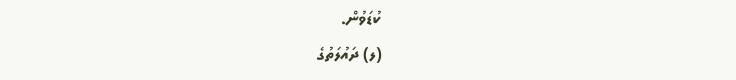ކުޑަވުން.
(ލ) ދައުލަތުގެ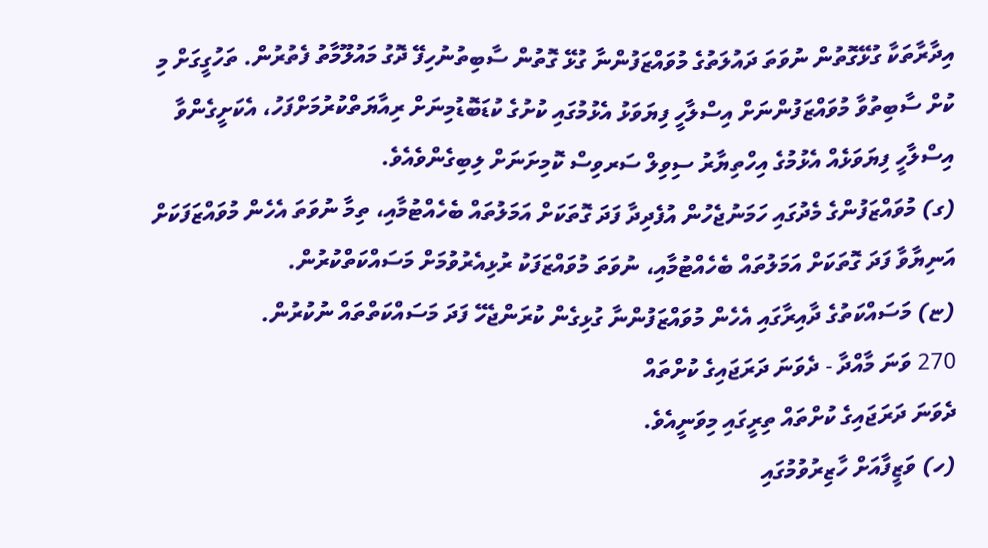އިދާރާތަކާ ގުޅޭގޮތުން ނުވަތަ ދައުލަތުގެ މުވައްޒަފުންނާ ގުޅޭ ގޮތުން ސާބިތުނުހިފޭ ދޮގު މައުލޫމާތު ފެތުރުން. ތަހުގީގަށް މި ކުށް ސާބިތުވާ މުވައްޒަފުންނަށް އިސްލާހީ ފިޔަވަޅު އެޅުމުގައި ކުށުގެ ކުޑަބޮޑުމިނަށް ރިއާޔަތްކުރުމަށްފަހު، އެކަށީގެންވާ އިސްލާހީ ފިޔަވަޅެއް އެޅުމުގެ އިހްތިޔާރު ސިވިލް ސަރވިސް ކޮމިށަނަށް ލިބިގެންވެއެވެ.
(ގ) މުވައްޒަފުންގެ މެދުގައި ހަމަނުޖެހުން އުފެދިދާ ފަދަ ގޮތަކަށް އަމަލުތައް ބެހެއްޓުމާއި، ތިމާ ނުވަތަ އެހެން މުވައްޒަފަކަށް އަނިޔާވާ ފަދަ ގޮތަކަށް އަމަލުތައް ބެހެއްޓުމާއި، ނުވަތަ މުވައްޒަފަކު ރުޅިއެރުވުމަށް މަސައްކަތްކުރުން.
(ޏ) މަސައްކަތުގެ ދާއިރާގައި އެހެން މުވައްޒަފުންނާ ގުޅިގެން ކުރަންޖެހޭ ފަދަ މަސައްކަތްތައް ނުކުރުން.
270 ވަނަ މާއްދާ - ދެވަނަ ދަރަޖައިގެ ކުށްތައް
ދެވަނަ ދަރަޖައިގެ ކުށްތައް ތިރީގައި މިވަނީއެވެ.
(ހ) ވަޒީފާއަށް ހާޒިރުވުމުގައި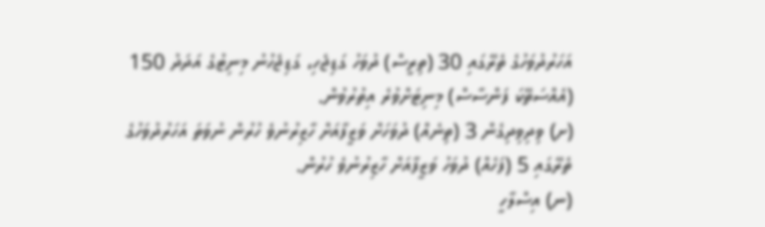އަހަރުދުވަހުގެ ތެރޭގައި 30 (ތިރީސް) ދުވަހު ގަޑިޖެހި، ގަޑިޖެހުނު މިނިޓުގެ އަދަދު 150 (އެއްސަތޭކަ ފަންސާސް) މިނިޓަށްވުރެ އިތުރުވުން.
(ށ) ވިދިވިދިގެން 3 (ތިނެއް) ދުވަހަށް ވަޒީފާއަށް ހާޒިރުނުވެ ހުރުން ނުވަތަ އަހަރުދުވަހުގެ ތެރޭގައި 5 (ފަހެއް) ދުވަހު ވަޒީފާއަށް ހާޒިރުނުވެ ހުރުން.
(ނ) އިސްލާހީ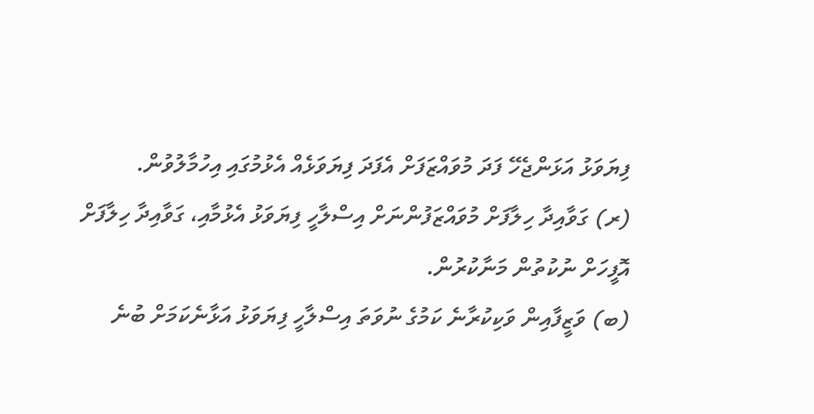ފިޔަވަޅު އަޅަންޖެހޭ ފަދަ މުވައްޒަފަށް އެފަދަ ފިޔަވަޅެއް އެޅުމުގައި އިހުމާލުވުން.
(ރ) ގަވާއިދާ ހިލާފަށް މުވައްޒަފުންނަށް އިސްލާހީ ފިޔަވަޅު އެޅުމާއި، ގަވާއިދާ ހިލާފަށް އޮފީހަށް ނުކުތުން މަނާކުރުން.
(ބ) ވަޒީފާއިން ވަކިކުރާނެ ކަމުގެ ނުވަތަ އިސްލާހީ ފިޔަވަޅު އަޅާނެކަމަށް ބުނެ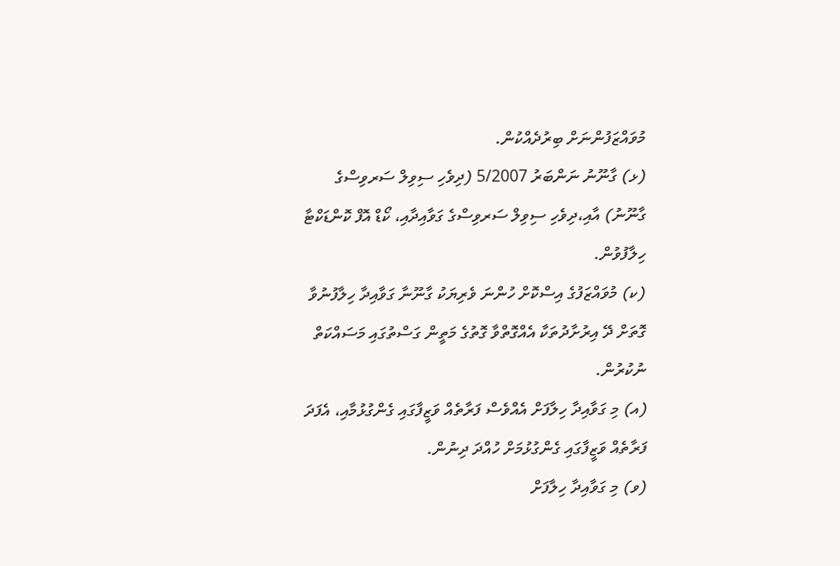މުވައްޒަފުންނަށް ބިރުދެއްކުން.
(ޅ) ގާނޫނު ނަންބަރު 5/2007 (ދިވެހި ސިވިލް ސަރވިސްގެ ގާނޫނު) އާއި،ދިވެހި ސިވިލް ސަރވިސްގެ ގަވާއިދާއި، ކޯޑް އޮފް ކޮންޑަކްޓާ ހިލާފުވުން.
(ކ) މުވައްޒަފުގެ އިސްކޮށް ހުންނަ ވެރިޔަކު ގާނޫނާ ގަވާއިދާ ހިލާފުނުވާ ގޮތަށް ދޭ އިރުށާދުތަކާ އެއްގޮތްވާ ގޮތުގެ މަތީން ގަސްތުގައި މަސައްކަތް ނުކުރުން.
(އ) މި ގަވާއިދާ ހިލާފަށް އެއްވެސް ފަރާތެއް ވަޒީފާގައި ގެންގުޅުމާއި، އެފަދަ ފަރާތެއް ވަޒީފާގައި ގެންގުޅުމަށް ހުއްދަ ދިނުން.
(ވ) މި ގަވާއިދާ ހިލާފަށް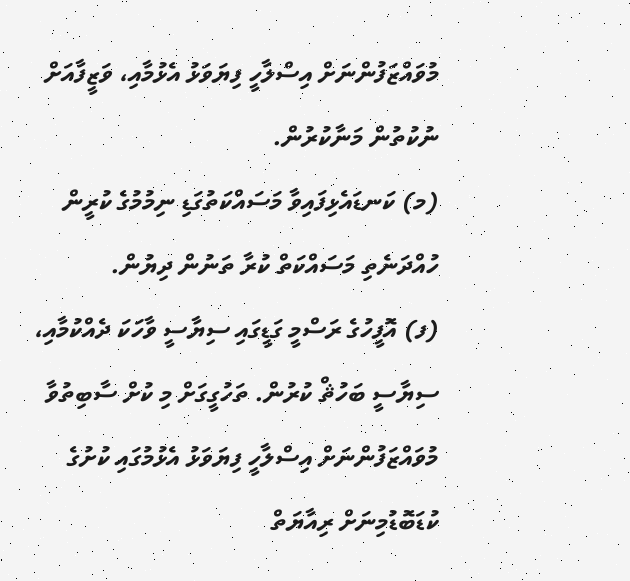މުވައްޒަފުންނަށް އިސްލާހީ ފިޔަވަޅު އެޅުމާއި، ވަޒީފާއަށް ނުކުތުން މަނާކުރުން.
(މ) ކަނޑައެޅިފައިވާ މަސައްކަތުގަޑި ނިމުމުގެ ކުރީން ހުއްދަނެތި މަސައްކަތް ކުރާ ތަނުން ދިޔުން.
(ފ) އޮފީހުގެ ރަސްމީ ގަޑީގައި ސިޔާސީ ވާހަކަ ދެއްކުމާއި، ސިޔާސީ ބަހުޘް ކުރުން. ތަހުގީގަށް މި ކުށް ސާބިތުވާ މުވައްޒަފުންނަށް އިސްލާހީ ފިޔަވަޅު އެޅުމުގައި ކުށުގެ ކުޑަބޮޑުމިނަށް ރިއާޔަތް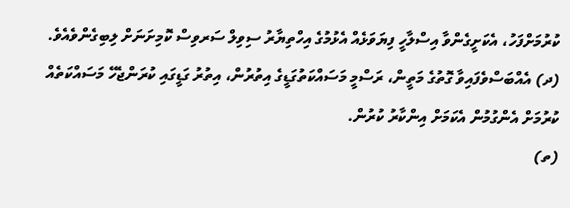ކުރުމަށްފަހު، އެކަށީގެންވާ އިސްލާހީ ފިޔަވަޅެއް އެޅުމުގެ އިހްތިޔާރު ސިވިލް ސަރވިސް ކޮމިށަނަށް ލިބިގެންވެއެވެ.
(ދ) އެއްބަސްވެފައިވާ ގޮތުގެ މަތީން، ރަސްމީ މަސައްކަތުގަޑީގެ އިތުރުން، އިތުރު ގަޑީގައި ކުރަންޖެހޭ މަސައްކަތެއް ކުރުމަށް އެންގުމުން އެކަމަށް އިންކާރު ކުރުން.
(ތ)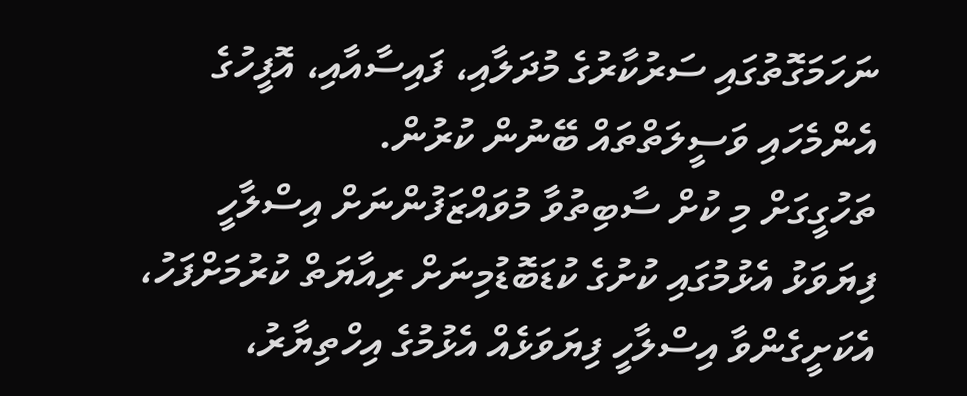ނަހަމަގޮތުގައި ސަރުކާރުގެ މުދަލާއި، ފައިސާއާއި، އޮފީހުގެ އެންމެހައި ވަސީލަތްތައް ބޭނުން ކުރުން.
ތަހުގީގަށް މި ކުށް ސާބިތުވާ މުވައްޒަފުންނަށް އިސްލާހީ ފިޔަވަޅު އެޅުމުގައި ކުށުގެ ކުޑަބޮޑުމިނަށް ރިއާޔަތް ކުރުމަށްފަހު، އެކަށީގެންވާ އިސްލާހީ ފިޔަވަޅެއް އެޅުމުގެ އިހްތިޔާރު،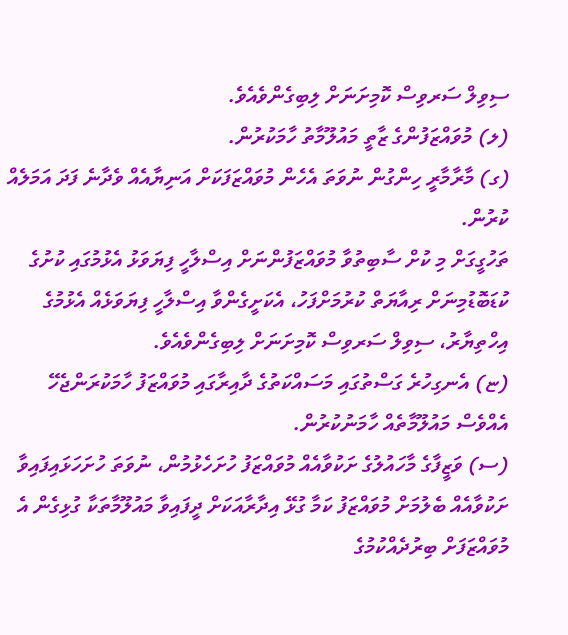ސިވިލް ސަރވިސް ކޮމިށަނަށް ލިބިގެންވެއެވެ.
(ލ) މުވައްޒަފުންގެ ޒާތީ މައުލޫމާތު ހާމަކުރުން.
(ގ) މާރާމާރީ ހިންގުން ނުވަތަ އެހެން މުވައްޒަފަކަށް އަނިޔާއެއް ވެދާނެ ފަދަ އަމަލެއް ކުރުން.
ތަހުގީގަށް މި ކުށް ސާބިތުވާ މުވައްޒަފުންނަށް އިސްލާހީ ފިޔަވަޅު އެޅުމުގައި ކުށުގެ ކުޑަބޮޑުމިނަށް ރިއާޔަތް ކުރުމަށްފަހު، އެކަށީގެންވާ އިސްލާހީ ފިޔަވަޅެއް އެޅުމުގެ އިހްތިޔާރު، ސިވިލް ސަރވިސް ކޮމިށަނަށް ލިބިގެންވެއެވެ.
(ޏ) އެނގިހުރެ ގަސްތުގައި މަސައްކަތުގެ ދާއިރާގައި މުވައްޒަފު ހާމަކުރަންޖެހޭ އެއްވެސް މައުލޫމާތެއް ހާމަނުކުރުން.
(ސ) ވަޒީފާގެ މާހައުލުގެ ށަކުވާއެއް މުވައްޒަފު ހުށަހެޅުމުން، ނުވަތަ ހުށަހަޅައިފައިވާ ށަކުވާއެއް ބެލުމަށް މުވައްޒަފު ކަމާ ގުޅޭ އިދާރާއަކަށް ދީފައިވާ މައުލޫމާތަކާ ގުޅިގެން އެ މުވައްޒަފަށް ބިރުދެއްކުމުގެ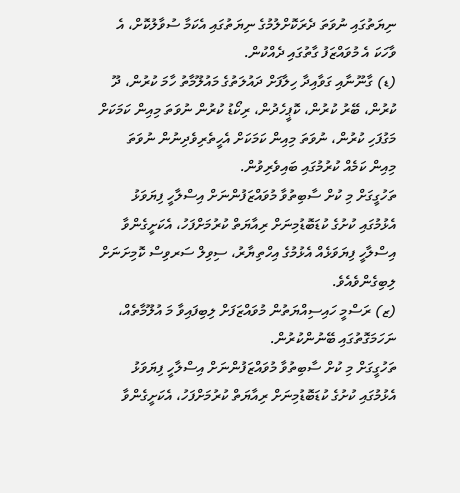ނިޔަތުގައި ނުވަތަ ދެރަކޮށްލުމުގެ ނިޔަތުގައި އެކަމާ ސުވާލުކޮށް، އެ ވާހަކަ އެ މުވައްޒަފު ގާތުގައި ދެއްކުން.
(ޑ) ގާނޫނާއި ގަވާއިދާ ހިލާފަށް ދައުލަތުގެ މައުލޫމާތު ހާމަ ކުރުން، ދޫ ކުރުން، ބޭރު ކުރުން، ކޮޕީހެދުން، ރިކޯޑު ކުރުން ނުވަތަ މިއިން ކަމަކަށް މަގުފަހި ކުރުން، ނުވަތަ މިއިން ކަމަކަށް އެހީތެރިވެދިނުން ނުވަތަ މިއިން ކަމެއް ކުރުމުގައި ބައިވެރިވުން.
ތަހުގީގަށް މި ކުށް ސާބިތުވާ މުވައްޒަފުންނަށް އިސްލާހީ ފިޔަވަޅު އެޅުމުގައި ކުށުގެ ކުޑަބޮޑުމިނަށް ރިއާޔަތް ކުރުމަށްފަހު، އެކަށީގެންވާ އިސްލާހީ ފިޔަވަޅެއް އެޅުމުގެ އިހްތިޔާރު، ސިވިލް ސަރވިސް ކޮމިށަނަށް ލިބިގެންވެއެވެ.
(ޒ) ރަސްމީ ހައިސިއްޔަތުން މުވައްޒަފަށް ލިބިފައިވާ މަ އުލޫމާތެއް، ނަހަމަގޮތުގައި ބޭނުންކުރުން.
ތަހުގީގަށް މި ކުށް ސާބިތުވާ މުވައްޒަފުންނަށް އިސްލާހީ ފިޔަވަޅު އެޅުމުގައި ކުށުގެ ކުޑަބޮޑުމިނަށް ރިއާޔަތް ކުރުމަށްފަހު، އެކަށީގެންވާ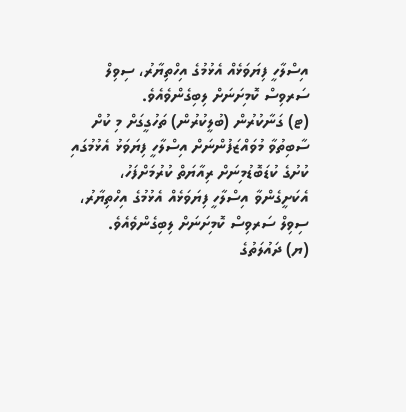އިސްލާހީ ފިޔަވަޅެއް އެޅުމުގެ އިހްތިޔާރު، ސިވިލް ސަރވިސް ކޮމިށަނަށް ލިބިގެންވެއެވެ.
(ޓ) ގަނާކުރުން (ބުލީކުރުން) ތަހުގީގަށް މި ކުށް ސާބިތުވާ މުވައްޒަފުންނަށް އިސްލާހީ ފިޔަވަޅު އެޅުމުގައި ކުށުގެ ކުޑަބޮޑުމިނަށް ރިއާޔަތް ކުރުމަށްފަހު، އެކަށީގެންވާ އިސްލާހީ ފިޔަވަޅެއް އެޅުމުގެ އިހްތިޔާރު، ސިވިލް ސަރވިސް ކޮމިށަނަށް ލިބިގެންވެއެވެ.
(ޔ) ދައުލަތުގެ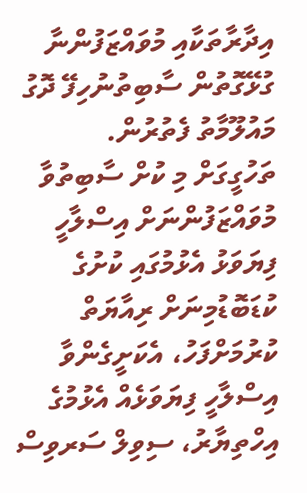އިދާރާތަކާއި މުވައްޒަފުންނާ ގުޅޭގޮތުން ސާބިތުނުހިފޭ ދޮގު މައުލޫމާތު ފެތުރުން.
ތަހުގީގަށް މި ކުށް ސާބިތުވާ މުވައްޒަފުންނަށް އިސްލާހީ ފިޔަވަޅު އެޅުމުގައި ކުށުގެ ކުޑަބޮޑުމިނަށް ރިއާޔަތް ކުރުމަށްފަހު، އެކަށީގެންވާ އިސްލާހީ ފިޔަވަޅެއް އެޅުމުގެ އިހްތިޔާރު، ސިވިލް ސަރވިސް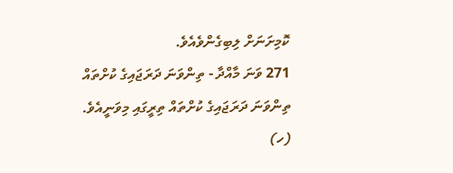ކޮމިށަނަށް ލިބިގެންވެއެވެ.
271 ވަނަ މާއްދާ - ތިންވަނަ ދަރަޖައިގެ ކުށްތައް
ތިންވަނަ ދަރަޖައިގެ ކުށްތައް ތިރީގައި މިވަނީއެވެ.
(ހ)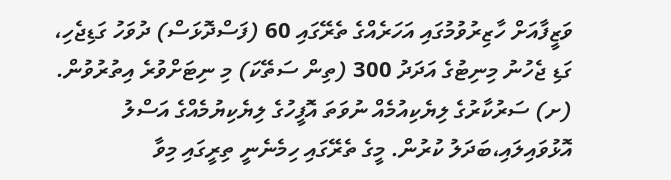ވަޒީފާއަށް ހާޒިރުވުމުގައި އަހަރެއްގެ ތެރޭގައި 60 (ފަސްދޮޅަސް) ދުވަހު ގަޑިޖެހި، ގަޑި ޖެހުނު މިނިޓުގެ އަދަދު 300 (ތިން ސަތޭކަ) މި ނިޓަށްވުރެ އިތުރުވުން.
(ށ) ސަރުކާރުގެ ލިޔެކިއުމެއް ނުވަތަ އޮފީހުގެ ލިޔެކިޔުމެއްގެ އަސްލު އޮޅުވައިލައި،ބަދަލު ކުރުން. މީގެ ތެރޭގައި ހިމެނެނީ ތިރީގައި މިވާ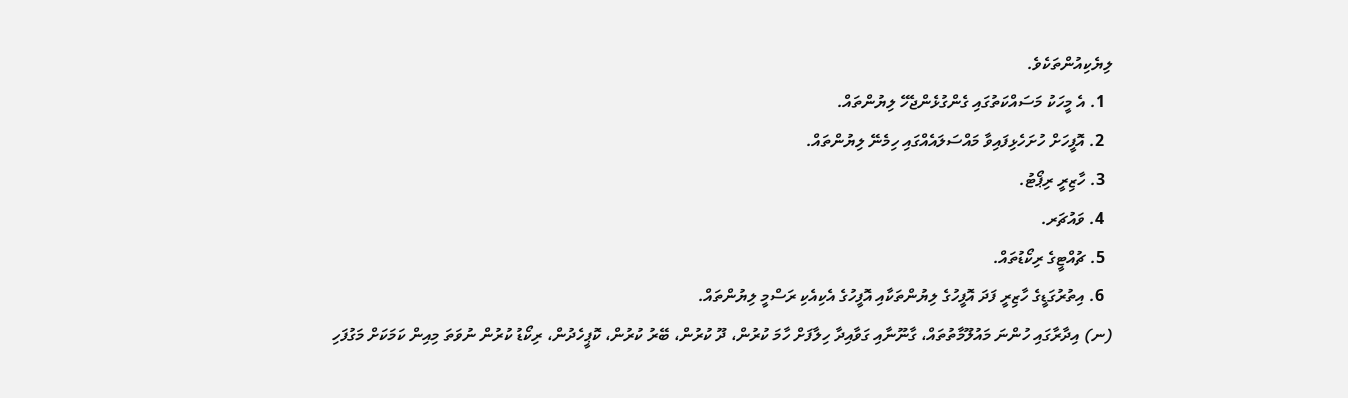ލިޔެކިއުންތަކެވެ.
  1. އެ މީހަކު މަސައްކަތުގައި ގެންގުޅެންޖެހޭ ލިޔުންތައް.
  2. އޮފީހަށް ހުށަހެޅިފައިވާ މައްސަލައެއްގައި ހިމެނޭ ލިޔުންތައް.
  3. ހާޒިރީ ރިޕޯޓު.
  4. ވައުޗަރ.
  5. ޗުއްޓީގެ ރިކޯޑުތައް.
  6. އިތުރުގަޑީގެ ހާޒިރީ ފަދަ އޮފީހުގެ ލިޔުންތަކާއި އޮފީހުގެ އެކިއެކި ރަސްމީ ލިޔުންތައް.
(ނ) އިދާރާގައި ހުންނަ މައުލޫމާތުތައް، ގާނޫނާއި ގަވާއިދާ ހިލާފަށް ހާމަ ކުރުން، ދޫ ކުރުން، ބޭރު ކުރުން، ކޮޕީހެދުން، ރިކޯޑު ކުރުން ނުވަތަ މިއިން ކަމަކަށް މަގުފަހި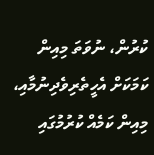ކުރުން، ނުވަތަ މިއިން ކަމަކަށް އެހީތެރިވެދިނުމާއި، މިއިން ކަމެއް ކުރުމުގައި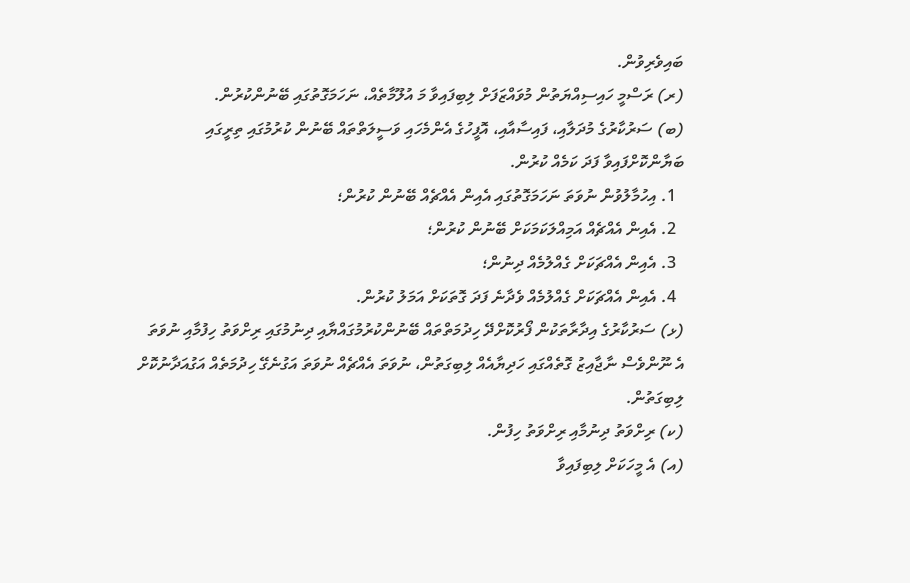ބައިވެރިވުން.
(ރ) ރަސްމީ ހައިސިއްޔަތުން މުވައްޒަފަށް ލިބިފައިވާ މަ އުލޫމާތެއް، ނަހަމަގޮތުގައި ބޭނުންކުރުން.
(ބ) ސަރުކާރުގެ މުދަލާއި، ފައިސާއާއި، އޮފީހުގެ އެންމެހައި ވަސީލަތްތައް ބޭނުން ކުރުމުގައި ތިރީގައި ބަޔާންކޮށްފައިވާ ފަދަ ކަމެއް ކުރުން.
  1. އިހުމާލުވުން ނުވަތަ ނަހަމަގޮތުގައި އެއިން އެއްޗެއް ބޭނުން ކުރުން؛
  2. އެއިން އެއްޗެއް އަމިއްލަކަމަކަށް ބޭނުން ކުރުން؛
  3. އެއިން އެއްޗަކަށް ގެއްލުމެއް ދިނުން؛
  4. އެއިން އެއްޗަކަށް ގެއްލުމެއް ވެދާނެ ފަދަ ގޮތަކަށް އަމަލު ކުރުން.
(ޅ) ސަރުކާރުގެ އިދާރާތަކުން ފޯރުކޮށްދޭ ހިދުމަތްތައް ބޭނުންކުރުމުގައްޔާއި ދިނުމުގައި ރިށްވަތު ހިފުމާއި ނުވަތަ އެ ނޫންވެސް ނާޖާއިޒު ގޮތެއްގައި ހަދިޔާއެއް ލިބިގަތުން، ނުވަތަ އެއްޗެއް ނުވަތަ އަގުނެގޭ ހިދުމަތެއް އަގުއަދާނުކޮށް ލިބިގަތުން.
(ކ) ރިށްވަތު ދިނުމާއި ރިށްވަތު ހިފުން.
(އ) އެ މީހަކަށް ލިބިފައިވާ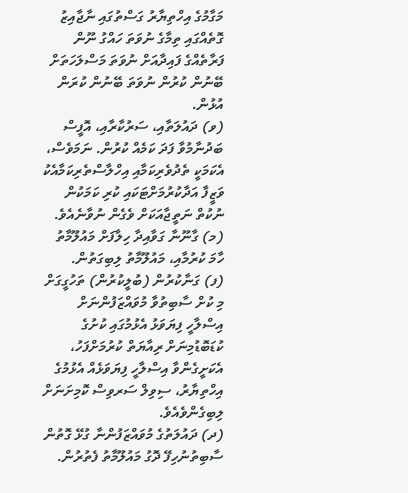މަގާމުގެ އިހްތިޔާރު ގަސްތުގައި ނާޖާއިޒު ގޮތެއްގައި ތިމާގެ ނުވަތަ ހައްގު ނޫން ފަރާތެއްގެ ފައިދާއަށް ނުވަތަ މަސްލަހަތަށް ބޭނުން ކުރުން ނުވަތަ ބޭނުން ކުރަން އުޅުން.
(ވ) ދައުލަތާއި، ސަރުކާރާއި، އޮފީސް ބަދުނާމުވާ ފަދަ ކަމެއް ކުރުން. ނަމަވެސް، އެކަމަކީ ތެދުވެރިކަމާއި އިހްލާސްތެރިކަމާއެކު ވަޒީފާ އަދާކުރުމަށްޓަކައި ކުރި ކަމަކުން ނުކުތް ނަތީޖާއަކަށް ވެގެން ނުވާނެއެވެ.
(މ) ގާނޫނާ ގަވާއިދާ ހިލާފަށް މައުލޫމާތު ހާމަ ކުރުމާއި، މައުލޫމާތު ލިބިގަތުން.
(ފ) ގަނާކުރުން (ބުލީކުރުން) ތަހުގީގަށް މި ކުށް ސާބިތުވާ މުވައްޒަފުންނަށް އިސްލާހީ ފިޔަވަޅު އެޅުމުގައި ކުށުގެ ކުޑަބޮޑުމިނަށް ރިއާޔަތް ކުރުމަށްފަހު، އެކަށީގެންވާ އިސްލާހީ ފިޔަވަޅެއް އެޅުމުގެ އިހްތިޔާރު، ސިވިލް ސަރވިސް ކޮމިށަނަށް ލިބިގެންވެއެވެ.
(ދ) ދައުލަތުގެ މުވައްޒަފުންނާ ގުޅޭ ގޮތުން ސާބިތުނުހިފޭ ދޮގު މައުލޫމާތު ފެތުރުން.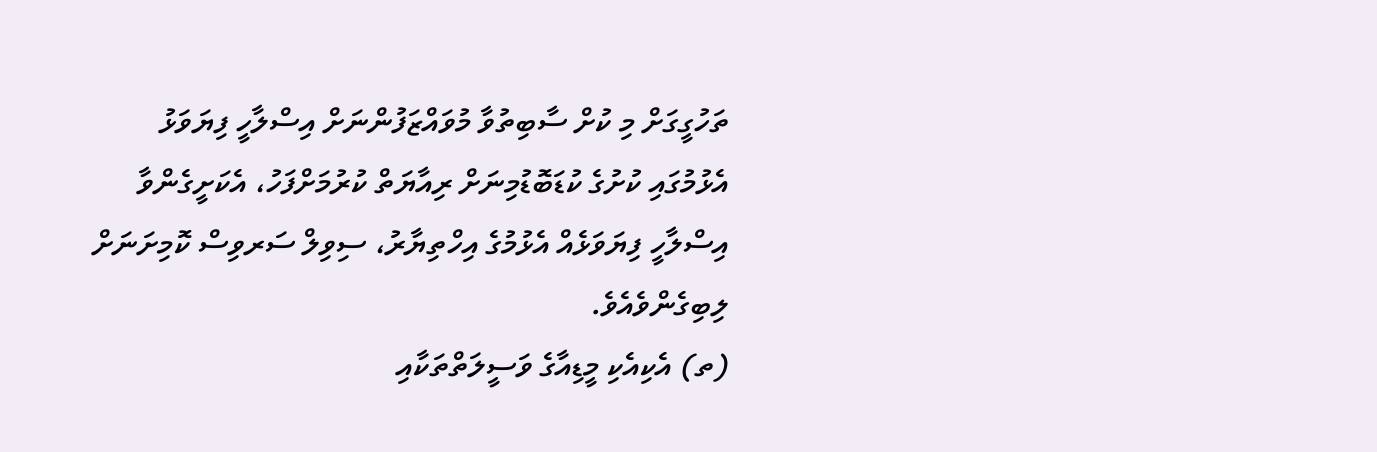ތަހުގީގަށް މި ކުށް ސާބިތުވާ މުވައްޒަފުންނަށް އިސްލާހީ ފިޔަވަޅު އެޅުމުގައި ކުށުގެ ކުޑަބޮޑުމިނަށް ރިއާޔަތް ކުރުމަށްފަހު، އެކަށީގެންވާ އިސްލާހީ ފިޔަވަޅެއް އެޅުމުގެ އިހްތިޔާރު، ސިވިލް ސަރވިސް ކޮމިށަނަށް ލިބިގެންވެއެވެ.
(ތ) އެކިއެކި މީޑިއާގެ ވަސީލަތްތަކާއި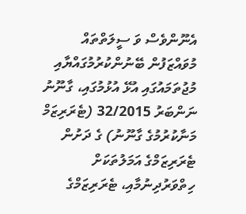އެނޫންވެސް ވަ ސީލަތްތައް މުވައްޒަފުން ބޭނުންކުރުމުގައްޔާއި މުޖުތަމައުގައި އުޅޭ އުޅުމުގައި، ގާނޫނު ނަންބަރު 32/2015 (ޓެރަރިޒަމް މަނާކުރުމުގެ ގާނޫނު) ގެ ދަށުން ޓެރަރިޒަމްގެ އަމަލުތަކަށް ހިތްވަރުދިނުމާއި، ޓެރަރިޒަމްގެ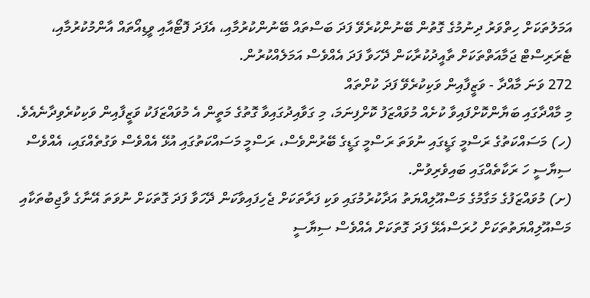އަމަލުތަކަށް ހިތްވަރު ދިނުމުގެ ގޮތުން ބޭނުންކުރެވޭ ފަދަ ބަސްތައް ބޭނުންކުރުމާއި، އެފަދަ ފޮޓޯއާއި ވީޑިއޯތައް އާންމުކުރުމާއި، ޓެރަރިސްޓް ޖަމާއަތްތަކަށް ތާއީދުކުރާކަން ދޭހަވާ ފަދަ އެއްވެސް އަމަލެއްކުރުން.
272 ވަނަ މާއްދާ - ވަޒީފާއިން ވަކިކުރެވޭ ފަދަ ކުށްތައް
މި މާއްދާގައި ބަޔާންކޮށްފައިވާ ކުށެއް މުވައްޒަފު ކޮށްފިނަމަ، މި ގަވާއިދުގައިވާ ގޮތުގެ މަތީން އެ މުވައްޒަފަކު ވަޒީފާއިން ވަކިކުރެވިދާނެއެވެ.
(ހ) މަސައްކަތުގެ ރަސްމީ ގަޑީގައި ނުވަތަ ރަސްމީ ގަޑީގެ ބޭރުންވެސް، ރަސްމީ މަސައްކަތުގައި އުޅޭ އެއްވެސް ވަގުތެއްގައި، އެއްވެސް ސިޔާސީ ހަ ރަކާތެއްގައި ބައިވެރިވުން.
(ށ) މުވައްޒަފުގެ މަގާމުގެ މަސްއޫލިއްޔަތު އަދާކުރުމުގައި ވަކި ފަރާތަކަށް ޖެހިފައިވާކަން ދޭހަވާ ފަދަ ގޮތަކަށް ނުވަތަ އޭނާގެ ވާޖިބުތަކާއި މަސްއޫލިއްޔަތުތަކަށް ހުރަސްއެޅޭ ފަދަ ގޮތަކަށް އެއްވެސް ސިޔާސީ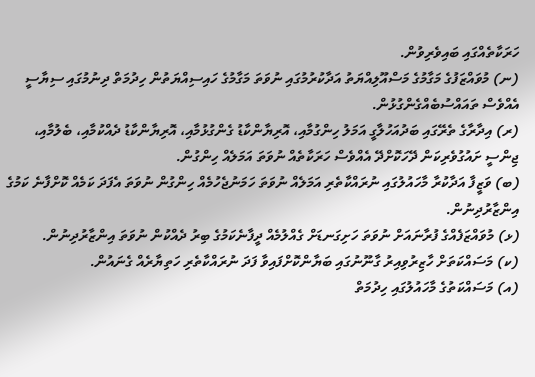ހަރަކާތެއްގައި ބައިވެރިވުން.
(ނ) މުވައްޒަފުގެ މަގާމުގެ މަސްއޫލިއްޔަތު އަދާކުރުމުގައި ނުވަތަ މަގާމުގެ ހައިސިއްޔަތުން ހިދުމަތް ދިނުމުގައި ސިޔާސީ އެއްވެސް ތައައްސުބެއްގެންގުޅުން.
(ރ) އިދާރާގެ ތެރޭގައި ބަދުއަހުލާގީ އަމަލު ހިންގުމާއި، އޮރިޔާންކާޑު ގެންގުޅުމާއި، އޮރިޔާންކާޑު ދެއްކުމާއި، ބެލުމާއި، ޖިންސީ ށައުގުވެރިކަން ދޭހަކޮށްދޭ އެއްވެސް ހަރަކާތެއް ނުވަތަ އަމަލެއް ހިންގުން.
(ބ) ވަޒީފާ އަދާކުރާ މާހައުލުގައި ނުރައްކާތެރި އަމަލެއް ނުވަތަ ހަމަނުޖެހުމެއް ހިންގުން ނުވަތަ އެފަދަ ކަމެއް ކޮށްފާނެ ކަމުގެ އިންޒާރުދިނުން.
(ޅ) މުވައްޒަފެއްގެ ފުރާނައަށް ނުވަތަ ހަށިގަނޑަށް ގެއްލުމެއް ދީފާނެކަމުގެ ބިރު ދެއްކުން ނުވަތަ އިންޒާރުދިނުން.
(ކ) މަސައްކަތަށް ހާޒިރުވިއިރު ގާނޫނުގައި ބަޔާންކޮށްފައިވާ ފަދަ ނުރައްކާތެރި ހަތިޔާރެއް ގެނައުން.
(އ) މަސައްކަތުގެ މާހައުލުގައި ހިދުމަތް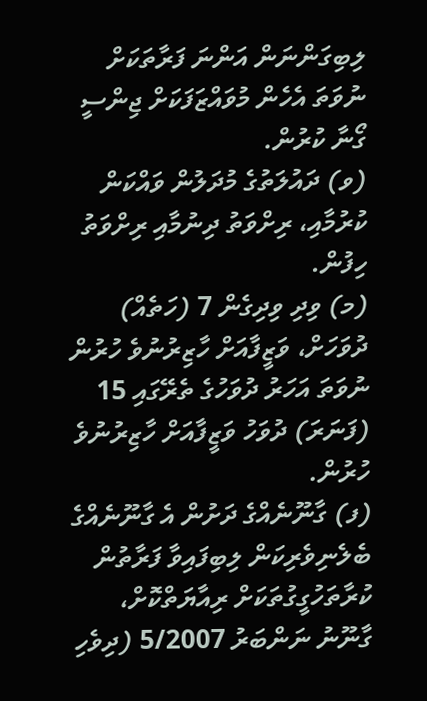ލިބިގަންނަން އަންނަ ފަރާތަކަށް ނުވަތަ އެހެން މުވައްޒަފަކަށް ޖިންސީ ގޯނާ ކުރުން.
(ވ) ދައުލަތުގެ މުދަލުން ވައްކަން ކުރުމާއި، ރިށްވަތު ދިނުމާއި ރިށްވަތު ހިފުން.
(މ) ވިދި ވިދިގެން 7 (ހަތެއް) ދުވަހަށް، ވަޒީފާއަށް ހާޒިރުނުވެ ހުރުން ނުވަތަ އަހަރު ދުވަހުގެ ތެރޭގައި 15 (ފަނަރަ) ދުވަހު ވަޒީފާއަށް ހާޒިރުނުވެ ހުރުން.
(ފ) ގާނޫނެއްގެ ދަށުން އެ ގާނޫނެއްގެ ބެލެނިވެރިކަން ލިބިފައިވާ ފަރާތުން ކުރާތަހުގީގުތަކަށް ރިއާޔަތްކޮށް، ގާނޫނު ނަންބަރު 5/2007 (ދިވެހި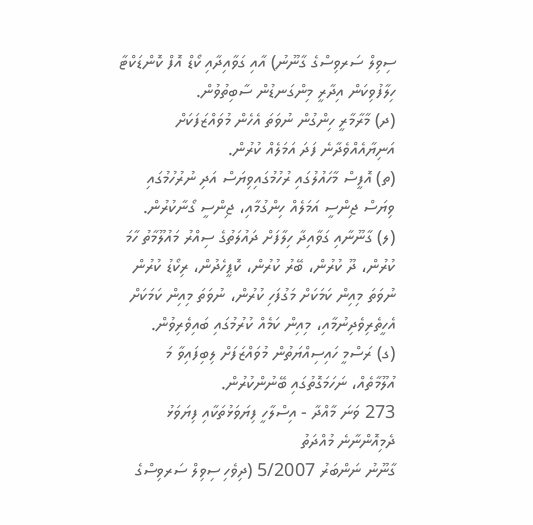ސިވިލް ސަރވިސްގެ ގާނޫނު) އާއި ގަވާއިދާއި ކޯޑް އޮފް ކޮންޑަކްޓާ ހިލާފުވިކަން އިދާރީ މިންގަނޑުން ސާބިތުވުން.
(ދ) މާރާމާރީ ހިންގުން ނުވަތަ އެހެން މުވައްޒަފަކަށް އަނިޔާއެއްވެދާނެ ފަދަ އަމަލެއް ކުރުން.
(ތ) އޮފީސް މާހައުލުގައި ރުހުމުގައިވިޔަސް އަދި ނުރުހުމުގައި ވިޔަސް ޖިންސީ އަމަލެއް ހިންގުމާއި، ޖިންސީ ގޯނާކުރުން.
(ލ) ގާނޫނާއި ގަވާއިދާ ހިލާފަށް ދައުލަތުގެ ސިއްރު މައުލޫމާތު ހާމަ ކުރުން، ދޫ ކުރުން، ބޭރު ކުރުން، ކޮޕީހެދުން، ރިކޯޑު ކުރުން ނުވަތަ މިއިން ކަމަކަށް މަގުފަހި ކުރުން، ނުވަތަ މިއިން ކަމަކަށް އެހީތެރިވެދިނުމާއި، މިއިން ކަމެއް ކުރުމުގައި ބައިވެރިވުން.
(ގ) ރަސްމީ ހައިސިއްޔަތުން މުވައްޒަފަށް ލިބިފައިވާ މަ އުލޫމާތެއް، ނަހަމަގޮތުގައި ބޭނުންކުރުން.
273 ވަނަ މާއްދާ - އިސްލާހީ ފިޔަވަޅުތަކާއި ފިޔަވަޅު ދެމިއޮންނާނެ މުއްދަތު
ގާނޫނު ނަންބަރު 5/2007 (ދިވެހި ސިވިލް ސަރވިސްގެ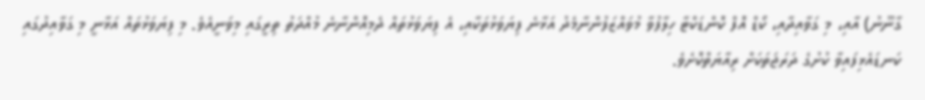ގާނޫނު) އާއި، މި ގަވާއިދާއި، ކޯޑް އޮފް ކޮންޑަކްޓާ ހިލާފުވާ މުވައްޒަފުންނާމެދު އަޅާނެ ފިޔަވަޅުތަކާއި، އެ ފިޔަވަޅުތައް ދެމިއޮންނާނެ މުއްދަތު ތިރީގައި މިވަނީއެވެ. މި ފިޔަވަޅުތައް އަޅާނީ މި ގަވާއިދުގައި ކަނޑައެޅިފައިވާ ކުށުގެ ދަރަޖަތަކަށް ރިއާޔަތްކޮށެވެ.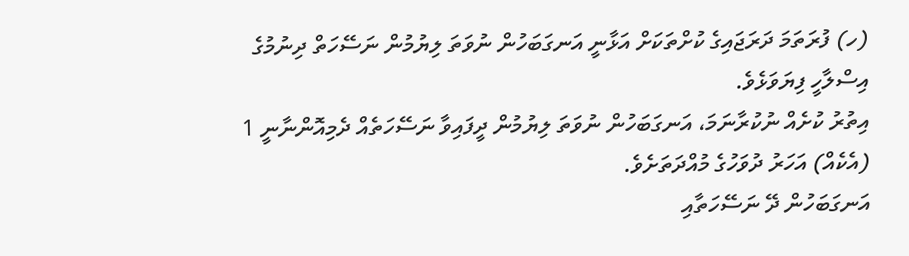(ހ) ފުރަތަމަ ދަރަޖައިގެ ކުށްތަކަށް އަޅާނީ އަނގަބަހުން ނުވަތަ ލިޔުމުން ނަސޭހަތް ދިނުމުގެ އިސްލާހީ ފިޔަވަޅެވެ.
އިތުރު ކުށެއް ނުކުރާނަމަ، އަނގަބަހުން ނުވަތަ ލިޔުމުން ދީފައިވާ ނަސޭހަތެއް ދެމިއޮންނާނީ 1 (އެކެއް) އަހަރު ދުވަހުގެ މުއްދަތަށެވެ.
އަނގަބަހުން ދޭ ނަސޭހަތާއި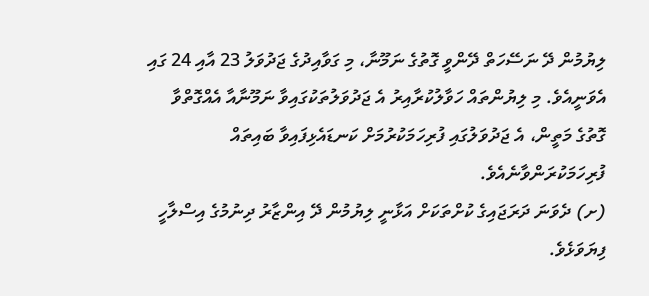ލިޔުމުން ދޭ ނަސޭހަތް ދޭންވީ ގޮތުގެ ނަމޫނާ، މި ގަވާއިދުގެ ޖަދުވަލު 23 އާއި 24 ގައި އެވަނީއެވެ. މި ލިޔުންތައް ހަވާލުކުރާއިރު އެ ޖަދުވަލުތަކުގައިވާ ނަމޫނާއާ އެއްގޮތްވާ ގޮތުގެ މަތީން، އެ ޖަދުވަލުގައި ފުރިހަމަކުރުމަށް ކަނޑައެޅިފައިވާ ބައިތައް ފުރިހަމަކުރަންވާނެއެވެ.
(ށ) ދެވަނަ ދަރަޖައިގެ ކުށްތަކަށް އަޅާނީ ލިޔުމުން ދޭ އިންޒާރު ދިނުމުގެ އިސްލާހީ ފިޔަވަޅެވެ.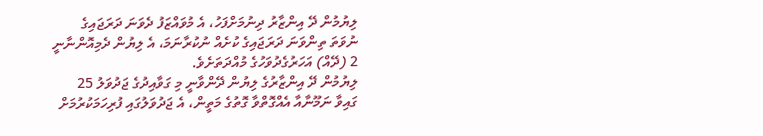ލިޔުމުން ދޭ އިންޒާރު ދިނުމަށްފަހު، އެ މުވައްޒަފު ދެވަނަ ދަރަޖައިގެ ނުވަތަ ތިންވަނަ ދަރަޖައިގެ ކުށެއް ނުކުރާނަމަ، އެ ލިޔުން ދެމިއޮންނާނީ 2 (ދޭއް) އަހަރުގެދުވަހުގެ މުއްދަތަށެވެ.
ލިޔުމުން ދޭ އިންޒާރުގެ ލިޔުން ދޭންވާނީ މި ގަވާއިދުގެ ޖަދުވަލު 25 ގައިވާ ނަމޫނާއާ އެއްގޮތްވާ ގޮތުގެ މަތީން، އެ ޖަދުވަލުގައި ފުރިހަމަކުރުމަށް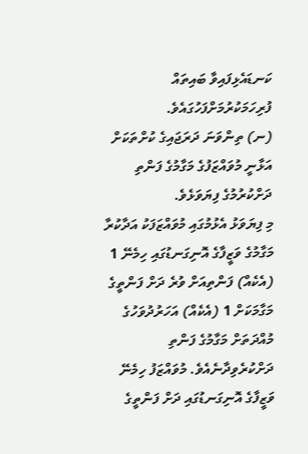ކަނޑައެޅިފައިވާ ބައިތައް ފުރިހަމަކުރުމަށްފަހުގައެވެ.
(ނ) ތިންވަނަ ދަރަޖައިގެ ކުށްތަކަށް އަޅާނީ މުވައްޒަފުގެ މަގާމުގެ ފަންތި ދަށްކުރުމުގެ ފިޔަވަޅެވެ.
މި ފިޔަވަޅު އެޅުމުގައި މުވައްޒަފަކު އަދާކުރާ މަގާމުގެ ވަޒީފާގެ އޮނިގަނޑުގައި ހިމެނޭ 1 (އެކެއް) ފަންތިއަށް ވުރެ ދަށް ފަންތީގެ މަގާމަކަށް 1 (އެކެއް) އަހަރުދުވަހުގެ މުއްދަތަށް މަގާމުގެ ފަންތި ދަށްކުރެވިދާނެއެވެ. މުވައްޒަފު ހިމެނޭ ވަޒީފާގެ އޮނިގަނޑުގައި ދަށް ފަންތީގެ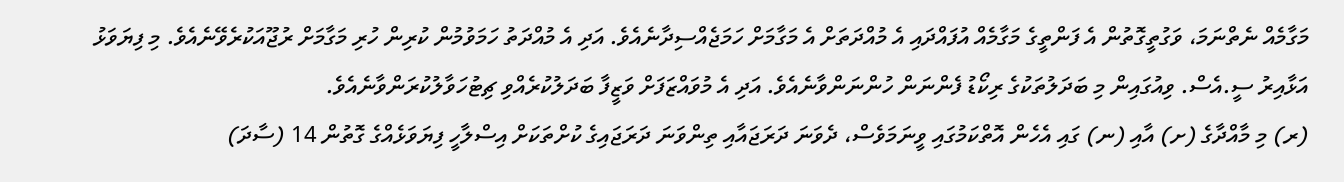މަގާމެއް ނެތްނަމަ، ވަގުތީގޮތުން އެ ފަންތީގެ މަގާމެއް އުފައްދައި އެ މުއްދަތަށް އެ މަގާމަށް ހަމަޖެއްސިދާނެއެވެ. އަދި އެ މުއްދަތު ހަމަވުމުން ކުރިން ހުރި މަގާމަށް ރުޖޫއަކުރެވޭނެއެވެ. މި ފިޔަވަޅު އަޅާއިރު ސީ.އެސް. ވިއުގައިން މި ބަދަލުތަކުގެ ރިކޯޑު ފެންނަން ހުންނަންވާނެއެވެ. އަދި އެ މުވައްޒަފަށް ވަޒީފާ ބަދަލުކުރެއްވި ޗިޓުހަވާލުކުރަންވާނެއެވެ.
(ރ) މި މާއްދާގެ (ށ) އާއި (ނ) ގައި އެހެން އޮތްކަމުގައި ވީނަމަވެސް، ދެވަނަ ދަރަޖައާއި ތިންވަނަ ދަރަޖައިގެ ކުށްތަކަށް އިސްލާހީ ފިޔަވަޅެއްގެ ގޮތުން 14 (ސާދަ)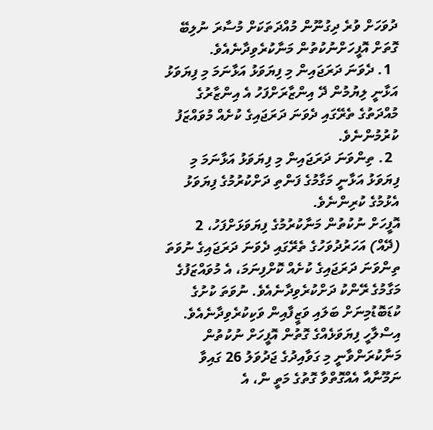ދުވަހަށް ވުރެ ދިގުނޫން މުއްދަތަކަށް މުސާރަ ނުލިބޭ ގޮތަށް އޮފީހަށްނުކުތުން މަނާކުރެވިދާނެއެވެ.
  1. ދެވަނަ ދަރަޖައިން މި ފިޔަވަޅު އަޅާނަމަ މި ފިޔަވަޅު އަޅާނީ ލިޔުމުން ދޭ އިންޒާރަށްފަހު އެ އިންޒާރުގެ މުއްދަތުގެ ތެރޭގައި ދެވަނަ ދަރަޖައިގެ ކުށެއް މުވައްޒަފު ކުރުމުންނެވެ.
  2. ތިންވަނަ ދަރަޖައިން މި ފިޔަވަޅު އަޅާނަމަ މި ފިޔަވަޅު އަޅާނީ މަގާމުގެ ފަންތި ދަށްކުރުމުގެ ފިޔަވަޅު އެޅުމުގެ ކުރިންނެވެ.
އޮފީހަށް ނުކުތުން މަނާކުރުމުގެ ފިޔަވަޅަށްފަހު، 2 (ދޭއް) އަހަރުދުވަހުގެ ތެރޭގައި ދެވަނަ ދަރަޖައިގެ ނުވަތަ ތިންވަނަ ދަރަޖައިގެ ކުށެއް ކޮށްފިނަމަ، އެ މުވައްޒަފުގެ މަގާމުގެ ރޭންކު ދަށްކުރެވިދާނެއެވެ. ނުވަތަ ކުށުގެ ކުޑަބޮޑުމިނަށް ބަލައި ވަޒީފާއިން ވަކިކުރެވިދާނެއެވެ.
އިސްލާހީ ފިޔަވަޅެއްގެ ގޮތުން އޮފީހަށް ނުކުތުން މަނާކުރަންވާނީ މި ގަވާއިދުގެ ޖަދުވަލު 26 ގައިވާ ނަމޫނާއާ އެއްގޮތްވާ ގޮތުގެ މަތީ ން، އެ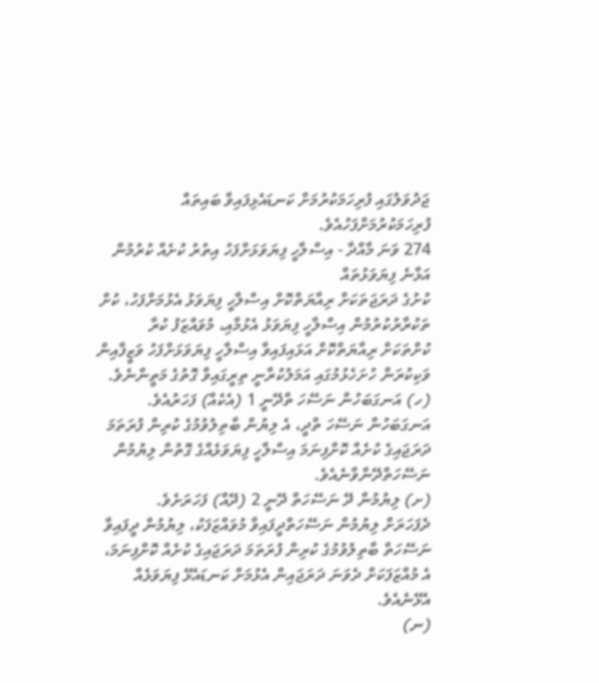ޖަދުވަލުގައި ފުރިހަމަކުރުމަށް ކަނޑައެޅިފައިވާ ބައިތައް ފުރިހަމަކުރުމަށްފަހުއެވެ.
274 ވަނަ މާއްދާ - އިސްލާހީ ފިޔަވަޅަށްފަހު އިތުރު ކުށެއް ކުރުމުން އަޅާނެ ފިޔަވަޅުތައް
ކުށުގެ ދަރަޖަތަކަށް ރިއާޔަތްކޮށް އިސްލާހީ ފިޔަވަޅު އެޅުމަށްފަހު، ކުށް ތަކުރާރުކުރުމުން އިސްލާހީ ފިޔަވަޅު އެޅުމާއި، މުވައްޒަފު ކުރާ ކުށްތަކަށް ރިއާޔަތްކޮށް އަޅައިފައިވާ އިސްލާހީ ފިޔަވަޅަށްފަހު ވަޒީފާއިން ވަކިކުރަން ހުށަހެޅުމުގައި އަމަލުކުރާނީ ތިރީގައިވާ ގޮތުގެ މަތީންނެވެ.
(ހ) އަނގަބަހުން ނަސޭހަ ތްދޭނީ 1 (އެކެއް) ފަހަރުއެވެ.
އަނގަބަހުން ނަސޭހަ ތްދީ، އެ ލިޔުން ބާތިލުވުމުގެ ކުރިން ފުރަތަމަ ދަރަޖައިގެ ކުށެއް ކޮށްފިނަމަ އިސްލާހީ ފިޔަވަޅެއްގެ ގޮތުން ލިޔުމުން ނަސޭހަތްދޭންވާނެއެވެ.
(ށ) ލިޔުމުން ދޭ ނަސޭހަތް ދޭނީ 2 (ދޭއް) ފަހަރަށެވެ.
ދެފަހަރަށް ލިޔުމުން ނަސޭހަތްދީފައިވާ މުވައްޒަފަކު، ލިޔުމުން ދީފައިވާ ނަސޭހަތް ބާތިލުވުމުގެ ކުރިން ފުރަތަމަ ދަރަޖައިގެ ކުށެއް ކޮށްފިނަމަ، އެ މުއްޒަފަކަށް ދެވަނަ ދަރަޖައިން އެޅުމަށް ކަނޑައެޅޭ ފިޔަވަޅެއް އެޅޭނެއެވެ.
(ނ)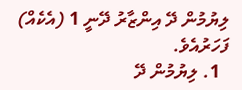ލިޔުމުން ދޭ އިންޒާރު ދޭނީ 1 (އެކެއް) ފަހަރުއެވެ.
  1. ލިޔުމުން ދޭ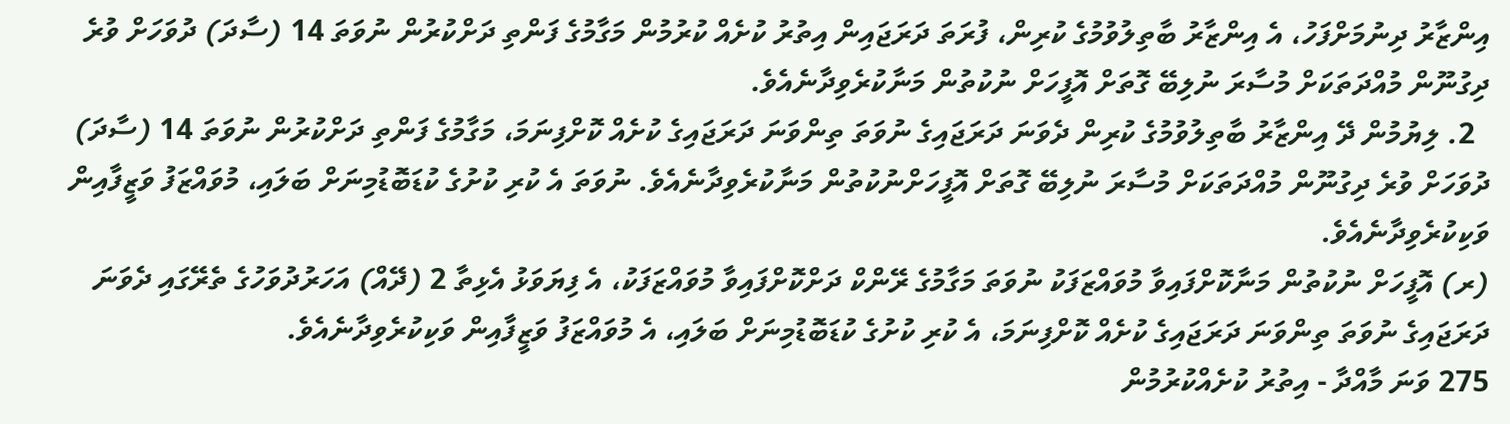އިންޒާރު ދިނުމަށްފަހު، އެ އިންޒާރު ބާތިލުވުމުގެ ކުރިން، ފުރަތަ ދަރަޖައިން އިތުރު ކުށެއް ކުރުމުން މަގާމުގެ ފަންތި ދަށްކުރުން ނުވަތަ 14 (ސާދަ) ދުވަހަށް ވުރެ ދިގުނޫން މުއްދަތަކަށް މުސާރަ ނުލިބޭ ގޮތަށް އޮފީހަށް ނުކުތުން މަނާކުރެވިދާނެއެވެ.
  2. ލިޔުމުން ދޭ އިންޒާރު ބާތިލުވުމުގެ ކުރިން ދެވަނަ ދަރަޖައިގެ ނުވަތަ ތިންވަނަ ދަރަޖައިގެ ކުށެއް ކޮށްފިނަމަ، މަގާމުގެ ފަންތި ދަށްކުރުން ނުވަތަ 14 (ސާދަ) ދުވަހަށް ވުރެ ދިގުނޫން މުއްދަތަކަށް މުސާރަ ނުލިބޭ ގޮތަށް އޮފީހަށްނުކުތުން މަނާކުރެވިދާނެއެވެ. ނުވަތަ އެ ކުރި ކުށުގެ ކުޑަބޮޑުމިނަށް ބަލައި، މުވައްޒަފު ވަޒީފާއިން ވަކިކުރެވިދާނެއެވެ.
(ރ) އޮފީހަށް ނުކުތުން މަނާކޮށްފައިވާ މުވައްޒަފަކު ނުވަތަ މަގާމުގެ ރޭންކް ދަށްކޮށްފައިވާ މުވައްޒަފަކު، އެ ފިޔަވަޅު އެޅިތާ 2 (ދޭއް) އަހަރުދުވަހުގެ ތެރޭގައި ދެވަނަ ދަރަޖައިގެ ނުވަތަ ތިންވަނަ ދަރަޖައިގެ ކުށެއް ކޮށްފިނަމަ، އެ ކުރި ކުށުގެ ކުޑަބޮޑުމިނަށް ބަލައި، އެ މުވައްޒަފު ވަޒީފާއިން ވަކިކުރެވިދާނެއެވެ.
275 ވަނަ މާއްދާ - އިތުރު ކުށެއްކުރުމުން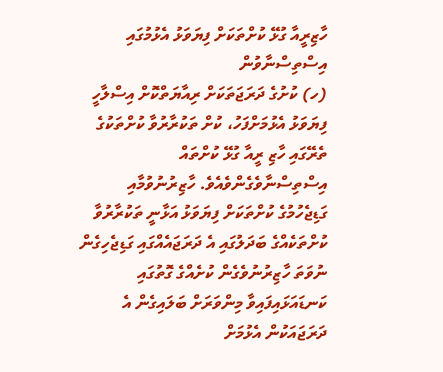ހާޒިރީއާ ގުޅޭ ކުށްތަކަށް ފިޔަވަޅު އެޅުމުގައި އިސްތިސްނާވުން
(ހ) ކުށުގެ ދަރަޖަތަކަށް ރިއާޔަތްކޮށް އިސްލާހީ ފިޔަވަޅު އެޅުމަށްފަހު، ކުށް ތަކުރާރުވާ ކުށްތަކުގެ ތެރޭގައި ހާޒި ރީއާ ގުޅޭ ކުށްތައް އިސްތިސްނާވެގެންވެއެވެ. ހާޒިރުނުވުމާއި ގަޑިޖެހުމުގެ ކުށްތަކަށް ފިޔަވަޅު އަޅާނީ ތަކުރާރުވާ ކުށްތަކެއްގެ ބަދަލުގައި އެ ދަރަޖައެއްގައި ގަޑިޖެހިގެން ނުވަތަ ހާޒިރުނުވެގެން ކުށެއްގެ ގޮތުގައި ކަނޑައަޅައިފައިވާ މިންވަރަށް ބަލައިގެން އެ ދަރަޖައަކުން އެޅުމަށް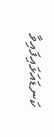ކަނޑައަޅައިފައިވާ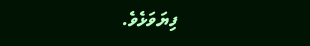ފިޔަވަޅެވެ.